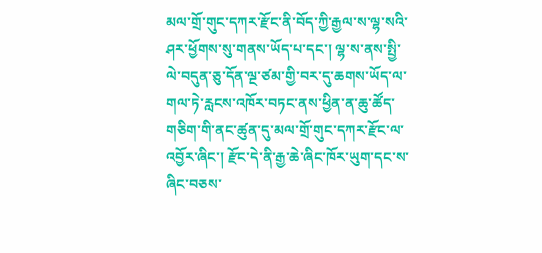མལ་གྲོ་གུང་དཀར་རྫོང་ནི་བོད་ཀྱི་རྒྱལ་ས་ལྷ་སའི་ཤར་ཕྱོགས་སུ་གནས་ཡོད་པ་དང་། ལྷ་ས་ནས་སྤྱི་ལེ་བདུན་ཅུ་དོན་ལྔ་ཙམ་གྱི་བར་དུ་ཆགས་ཡོད་ལ་གལ་ཏེ་རླངས་འཁོར་བཏང་ནས་ཕྱིན་ན་ཆུ་ཚོད་གཅིག་གི་ནང་ཚུན་དུ་མལ་གྲོ་གུང་དཀར་རྫོང་ལ་འབྱོར་ཞིང་། རྫོང་དེ་ནི་རྒྱ་ཆེ་ཞིང་ཁོར་ཡུག་དང་ས་ཞིང་བཅས་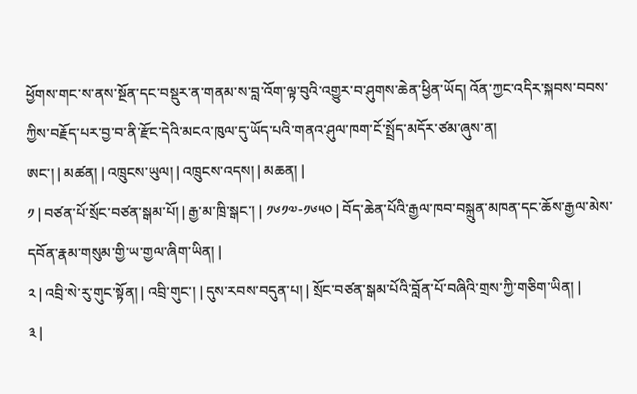ཕྱོགས་གང་ས་ནས་སྔོན་དང་བསྡུར་ན་གནམ་ས་བླ་འོག་ལྟ་བུའི་འགྱུར་བ་ཤུགས་ཆེན་ཕྱིན་ཡོད། འོན་ཀྱང་འདིར་སྐབས་བབས་ཀྱིས་བརྗོད་པར་བྱ་བ་ནི་རྫོང་དེའི་མངའ་ཁུལ་དུ་ཡོད་པའི་གནའ་ཤུལ་ཁག་ངོ་སྤྲོད་མདོར་ཙམ་ཞུས་ན།
ཨང་། | མཚན། | འཁྲུངས་ཡུལ། | འཁྲུངས་འདས། | མཆན། |
༡ | བཙན་པོ་སྲོང་བཙན་སྒམ་པོ། | རྒྱ་མ་ཁྲི་སྒང་། | ༡༦༡༧-༡༦༥༠ | བོད་ཆེན་པོའི་རྒྱལ་ཁབ་བསྐྲུན་མཁན་དང་ཆོས་རྒྱལ་མེས་དབོན་རྣམ་གསུམ་གྱི་ཡ་གྱལ་ཞིག་ཡིན། |
༢ | འབྲི་སེ་རུ་གུང་སྟོན། | འབྲི་གུང་། | དུས་རབས་བདུན་པ། | སྲོང་བཙན་སྒམ་པོའི་བློན་པོ་བཞིའི་གྲས་ཀྱི་གཅིག་ཡིན། |
༣ |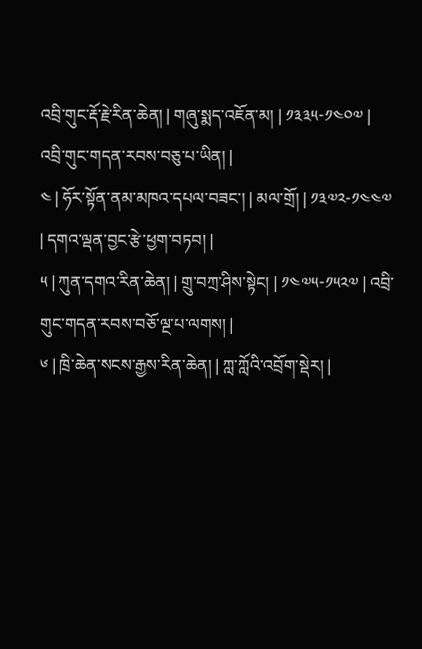འབྲི་གུང་རྡོ་རྗེ་རིན་ཆེན། | གཞུ་སྨད་འཇོན་མ། | ༡༣༣༥-༡༤༠༧ | འབྲི་གུང་གདན་རབས་བཅུ་པ་ཡིན། |
༤ | ཧོར་སྟོན་ནམ་མཁའ་དཔལ་བཟང་། | མལ་གྲོ། | ༡༣༧༢-༡༤༤༧ | དགའ་ལྡན་བྱང་རྩེ་ཕྱག་བཏབ། |
༥ | ཀུན་དགའ་རིན་ཆེན། | གྲུ་བཀྲ་ཤིས་སྟེང། | ༡༤༧༥-༡༥༢༧ | འབྲི་གུང་གདན་རབས་བཅོ་ལྔ་པ་ལགས། |
༦ | ཁྲི་ཆེན་སངས་རྒྱས་རིན་ཆེན། | ཀླ་ཀློའི་འབྲོག་སྡེར། |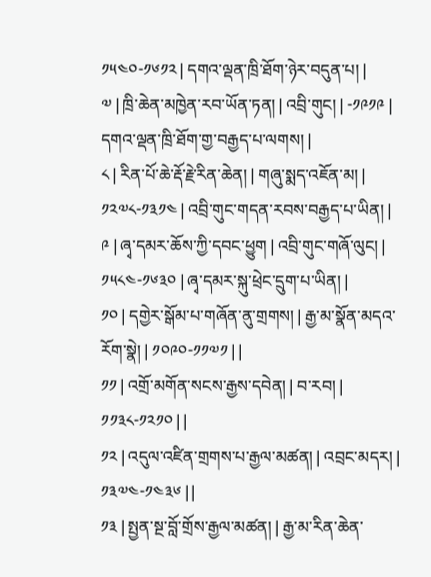༡༥༤༠-༡༦༡༢ | དགའ་ལྡན་ཁྲི་ཐོག་ཉེར་བདུན་པ། |
༧ | ཁྲི་ཆེན་མཁྱེན་རབ་ཡོན་ཏན། | འབྲི་གུང། | -༡༩༡༩ | དགའ་ལྡན་ཁྲི་ཐོག་གྱ་བརྒྱད་པ་ལགས། |
༨ | རིན་པོ་ཆེ་རྡོ་རྗེ་རིན་ཆེན། | གཞུ་སྨད་འཇོན་མ། | ༡༢༧༨-༡༣༡༤ | འབྲི་གུང་གདན་རབས་བརྒྱད་པ་ཡིན། |
༩ | ཞྭ་དམར་ཆོས་ཀྱི་དབང་ཕྱུག | འབྲི་གུང་གཞོ་ལུང། | ༡༥༨༤-༡༦༣༠ | ཞྭ་དམར་སྐུ་ཕྲེང་དྲུག་པ་ཡིན། |
༡༠ | དགྱེར་སྒོམ་པ་གཞོན་ནུ་གྲགས། | རྒྱ་མ་སྣོན་མདའ་རོག་སྣེ། | ༡༠༩༠-༡༡༧༡ | |
༡༡ | འགྲོ་མགོན་སངས་རྒྱས་དབེན། | བ་རབ། | ༡༡༣༨-༡༢༡༠ | |
༡༢ | འདུལ་འཛིན་གྲགས་པ་རྒྱལ་མཚན། | འབྲང་མདར། | ༡༣༧༤-༡༤༣༦ | |
༡༣ | སྤྱན་སྔ་བློ་གྲོས་རྒྱལ་མཚན། | རྒྱ་མ་རིན་ཆེན་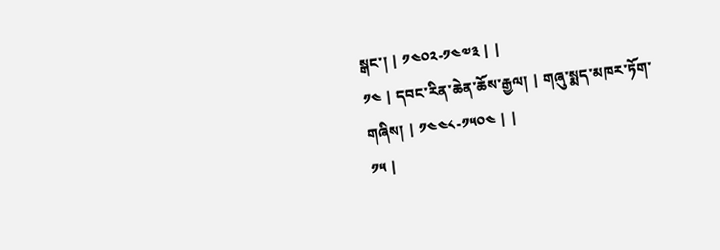སྒང་། | ༡༤༠༢-༡༤༧༣ | |
༡༤ | དབང་རིན་ཆེན་ཆོས་རྒྱལ། | གཞུ་སྨད་མཁར་ཏོག་གཞིས། | ༡༤༤༨-༡༥༠༤ | |
༡༥ |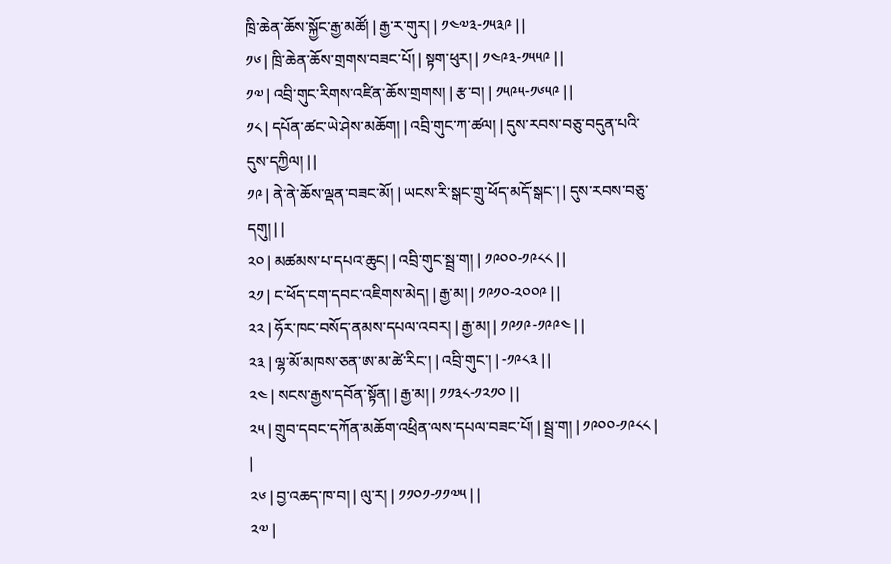ཁྲི་ཆེན་ཆོས་སྐྱོང་རྒྱ་མཚོ། | རྒྱ་ར་གུར། | ༡༤༧༣-༡༥༣༩ | |
༡༦ | ཁྲི་ཆེན་ཆོས་གྲགས་བཟང་པོ། | སྟག་ཕུར། | ༡༤༩༣-༡༥༥༩ | |
༡༧ | འབྲི་གུང་རིགས་འཛིན་ཆོས་གྲགས། | རྩ་བ། | ༡༥༩༥-༡༦༥༩ | |
༡༨ | དཔོན་ཚང་ཡེ་ཤེས་མཆོག། | འབྲི་གུང་ཀ་ཚལ། | དུས་རབས་བཅུ་བདུན་པའི་དུས་དཀྱིལ། | |
༡༩ | ནེ་ནེ་ཆོས་ལྡན་བཟང་མོ། | ཡངས་རི་སྒང་གྲུ་ཕོད་མདོ་སྒང་། | དུས་རབས་བཅུ་དགུ། | |
༢༠ | མཚམས་པ་དཔའ་ཆུང། | འབྲི་གུང་སྦྲ་ག། | ༡༩༠༠-༡༩༨༨ | |
༢༡ | ང་ཕོད་ངག་དབང་འཇིགས་མེད། | རྒྱ་མ། | ༡༩༡༠-༢༠༠༩ | |
༢༢ | ཧོར་ཁང་བསོད་ནམས་དཔལ་འབར། | རྒྱ་མ། | ༡༩༡༩-༡༩༩༤ | |
༢༣ | ལྷ་མོ་མཁས་ཅན་ཨ་མ་ཚེ་རིང་། | འབྲི་གུང་། | -༡༩༨༣ | |
༢༤ | སངས་རྒྱས་དབོན་སྟོན། | རྒྱ་མ། | ༡༡༣༨-༡༢༡༠ | |
༢༥ | གྲུབ་དབང་དཀོན་མཆོག་འཕྲིན་ལས་དཔལ་བཟང་པོ། | སྦྲ་ག། | ༡༩༠༠-༡༩༨༨ | |
༢༦ | བྱ་འཆད་ཁ་བ། | ལུ་ར། | ༡༡༠༡-༡༡༧༥ | |
༢༧ |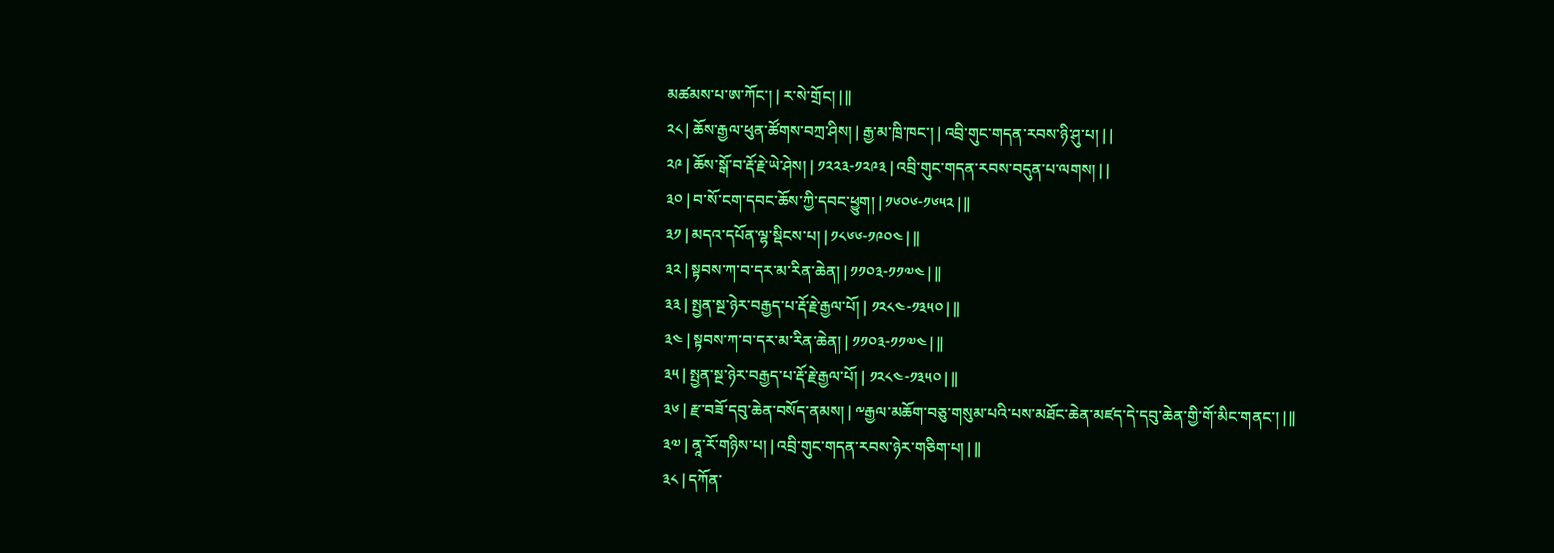མཚམས་པ་ཨ་ཀོང་། | ར་སེ་གྲོང། | ||
༢༨ | ཆོས་རྒྱལ་ཕུན་ཚོགས་བཀྲ་ཤིས། | རྒྱ་མ་ཁྲི་ཁང་། | འབྲི་གུང་གདན་རབས་ཉི་ཤུ་པ། | |
༢༩ | ཆོས་སྒོ་བ་རྡོ་རྗེ་ཡེ་ཤེས། | ༡༢༢༣-༡༢༩༣ | འབྲི་གུང་གདན་རབས་བདུན་པ་ལགས། | |
༣༠ | བ་སོ་ངག་དབང་ཆོས་ཀྱི་དབང་ཕྱུག། | ༡༦༠༦-༡༦༥༢ | ||
༣༡ | མདའ་དཔོན་ལྷ་སྡིངས་པ། | ༡༨༦༦-༡༩༠༤ | ||
༣༢ | སྟབས་ཀ་བ་དར་མ་རིན་ཆེན། | ༡༡༠༣-༡༡༧༤ | ||
༣༣ | སྤྱན་སྔ་ཉེར་བརྒྱད་པ་རྡོ་རྗེ་རྒྱལ་པོ། | ༡༢༨༤-༡༣༥༠ | ||
༣༤ | སྟབས་ཀ་བ་དར་མ་རིན་ཆེན། | ༡༡༠༣-༡༡༧༤ | ||
༣༥ | སྤྱན་སྔ་ཉེར་བརྒྱད་པ་རྡོ་རྗེ་རྒྱལ་པོ། | ༡༢༨༤-༡༣༥༠ | ||
༣༦ | རྫ་བཟོ་དབུ་ཆེན་བསོད་ནམས། | ༸རྒྱལ་མཆོག་བཅུ་གསུམ་པའི་པས་མཐོང་ཆེན་མཛད་དེ་དབུ་ཆེན་གྱི་གོ་མིང་གནང་། | ||
༣༧ | ནཱ་རོ་གཉིས་པ། | འབྲི་གུང་གདན་རབས་ཉེར་གཅིག་པ། | ||
༣༨ | དཀོན་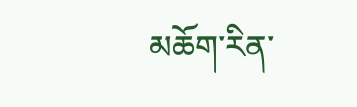མཆོག་རིན་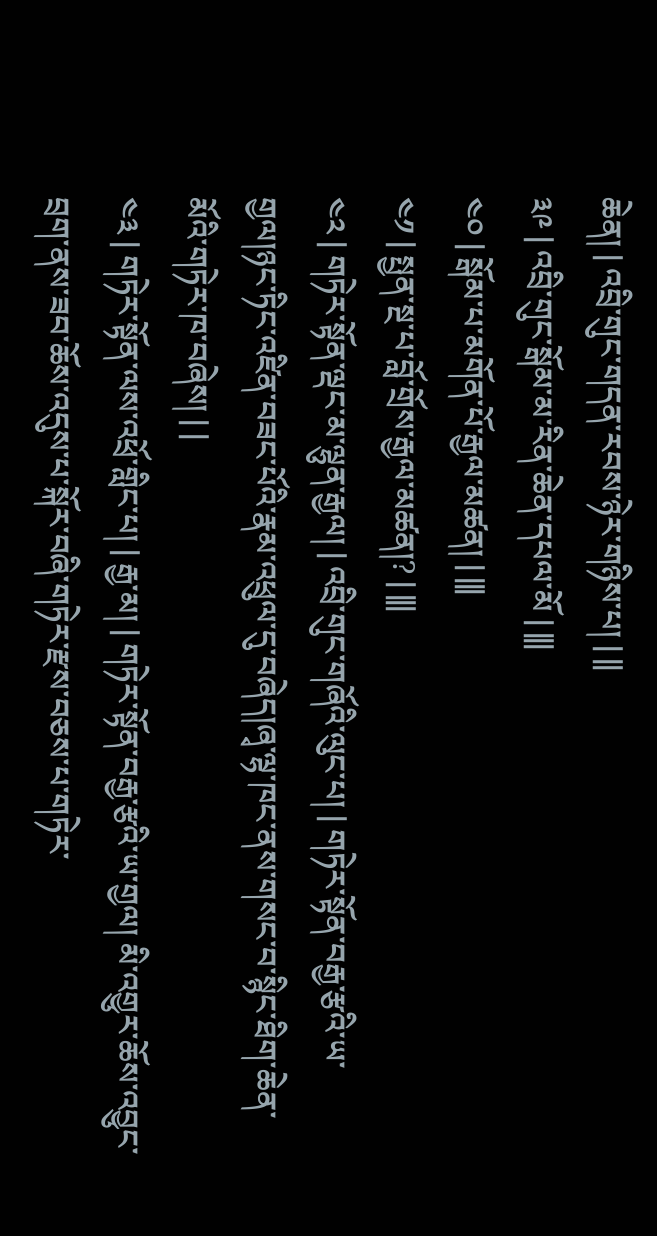ཆེན། | འབྲི་གུང་གདན་རབས་ཉེར་གཉིས་པ། | ||
༣༩ | འབྲི་གུང་སྒོམ་མ་རིན་ཆེན་དཔལ་མོ | |||
༤༠ | སྒོམ་པ་མགོན་པོ་རྒྱལ་མཚན། | |||
༤༡ | སྤྱན་སྔ་པ་བློ་གྲོས་རྒྱལ་མཚན།? | |||
༤༢ | གཏེར་སྟོན་ལྡང་མ་ལྷུན་རྒྱལ། | འབྲི་གུང་གཞོའི་ལུང་པ། | གཏེར་སྟོན་བརྒྱ་རྩའི་ཡ་གྱལ།ཉང་ཏིང་འཛིན་བཟང་པོའི་རྣམ་འཕྲུལ་དུ་བཞེད།ཞྭ་ལྷ་ཁང་ནས་གསང་བ་སྙིང་ཐིག་ཆེན་མོའི་གཏེར་ཁ་བཞེས། | |
༤༣ | གཏེར་སྟོན་ལས་འཕྲོ་གླིང་པ། | རྒྱ་མ། | གཏེར་སྟོན་བརྒྱ་རྩའི་ཡ་གྱལ། མི་འགྱུར་ཆོས་འབྱུང་བྲག་ནས་ཟབ་ཆོས་འདུས་པ་སྐོར་བཞི་གཏེར་རྫས་བཅས་པ་གཏེར་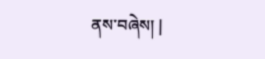ནས་བཞེས། |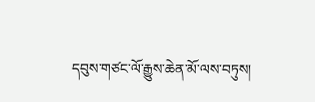དབུས་གཙང་ལོ་རྒྱུས་ཆེན་མོ་ལས་བཏུས།